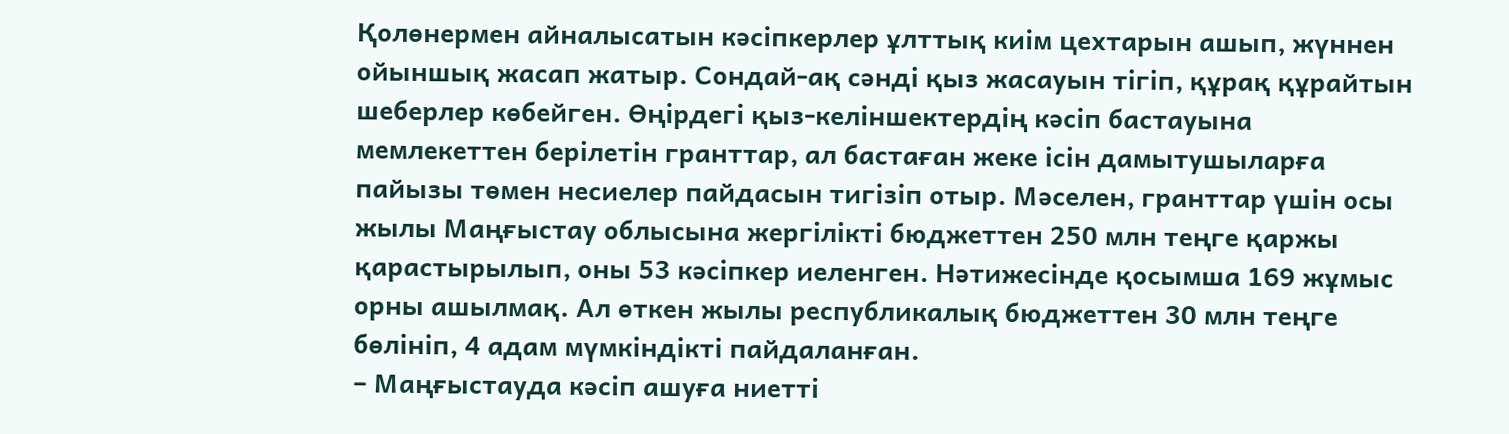Қолөнермен айналысатын кәсіпкерлер ұлттық киім цехтарын ашып, жүннен ойыншық жасап жатыр. Сондай-ақ сәнді қыз жасауын тігіп, құрақ құрайтын шеберлер көбейген. Өңірдегі қыз-келіншектердің кәсіп бастауына мемлекеттен берілетін гранттар, ал бастаған жеке ісін дамытушыларға пайызы төмен несиелер пайдасын тигізіп отыр. Мәселен, гранттар үшін осы жылы Маңғыстау облысына жергілікті бюджеттен 250 млн теңге қаржы қарастырылып, оны 53 кәсіпкер иеленген. Нәтижесінде қосымша 169 жұмыс орны ашылмақ. Ал өткен жылы республикалық бюджеттен 30 млн теңге бөлініп, 4 адам мүмкіндікті пайдаланған.
– Маңғыстауда кәсіп ашуға ниетті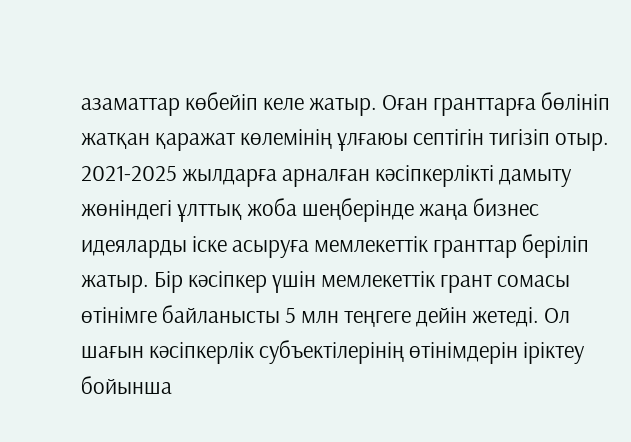азаматтар көбейіп келе жатыр. Оған гранттарға бөлініп жатқан қаражат көлемінің ұлғаюы септігін тигізіп отыр. 2021-2025 жылдарға арналған кәсіпкерлікті дамыту жөніндегі ұлттық жоба шеңберінде жаңа бизнес идеяларды іске асыруға мемлекеттік гранттар беріліп жатыр. Бір кәсіпкер үшін мемлекеттік грант сомасы өтінімге байланысты 5 млн теңгеге дейін жетеді. Ол шағын кәсіпкерлік субъектілерінің өтінімдерін іріктеу бойынша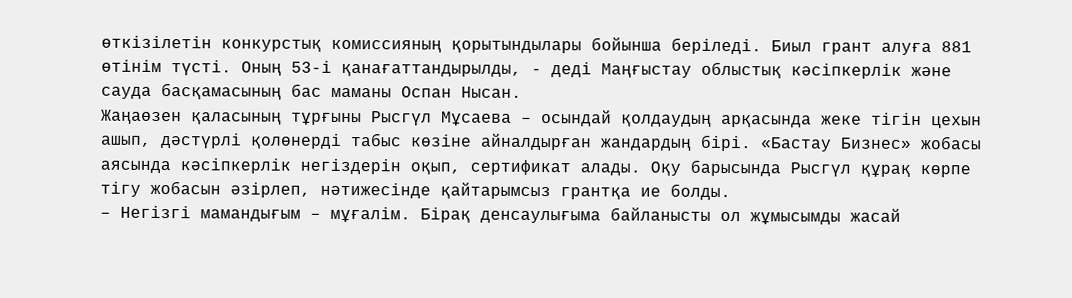өткізілетін конкурстық комиссияның қорытындылары бойынша беріледі. Биыл грант алуға 881 өтінім түсті. Оның 53-і қанағаттандырылды, - деді Маңғыстау облыстық кәсіпкерлік және сауда басқамасының бас маманы Оспан Нысан.
Жаңаөзен қаласының тұрғыны Рысгүл Мұсаева – осындай қолдаудың арқасында жеке тігін цехын ашып, дәстүрлі қолөнерді табыс көзіне айналдырған жандардың бірі. «Бастау Бизнес» жобасы аясында кәсіпкерлік негіздерін оқып, сертификат алады. Оқу барысында Рысгүл құрақ көрпе тігу жобасын әзірлеп, нәтижесінде қайтарымсыз грантқа ие болды.
– Негізгі мамандығым – мұғалім. Бірақ денсаулығыма байланысты ол жұмысымды жасай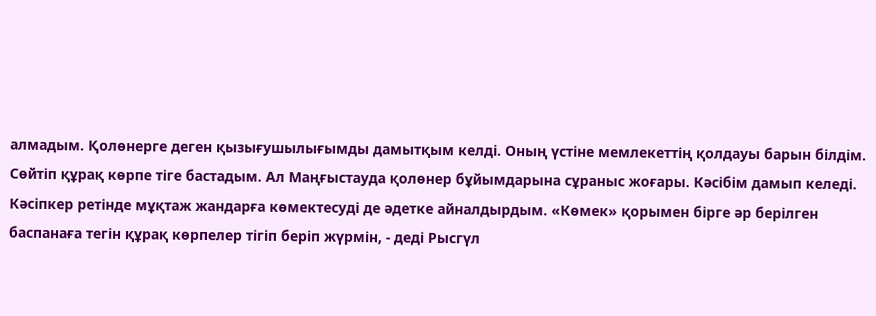алмадым. Қолөнерге деген қызығушылығымды дамытқым келді. Оның үстіне мемлекеттің қолдауы барын білдім. Сөйтіп құрақ көрпе тіге бастадым. Ал Маңғыстауда қолөнер бұйымдарына сұраныс жоғары. Кәсібім дамып келеді. Кәсіпкер ретінде мұқтаж жандарға көмектесуді де әдетке айналдырдым. «Көмек» қорымен бірге әр берілген баспанаға тегін құрақ көрпелер тігіп беріп жүрмін, - деді Рысгүл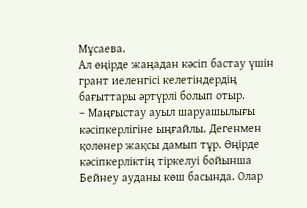Мұсаева.
Ал өңірде жаңадан кәсіп бастау үшін грант иеленгісі келетіндердің бағыттары әртүрлі болып отыр.
– Маңғыстау ауыл шаруашылығы кәсіпкерлігіне ыңғайлы. Дегенмен қолөнер жақсы дамып тұр. Өңірде кәсіпкерліктің тіркелуі бойынша Бейнеу ауданы көш басында. Олар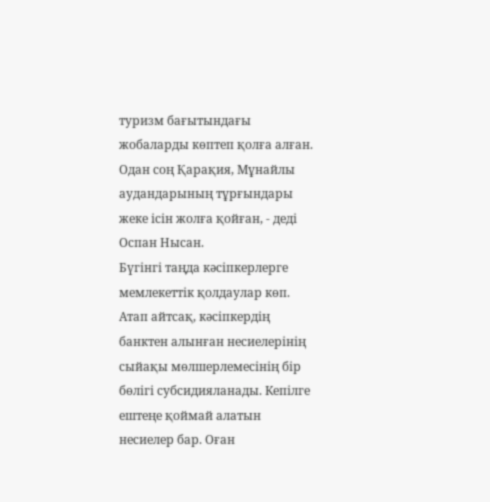туризм бағытындағы жобаларды көптеп қолға алған. Одан соң Қарақия, Мұнайлы аудандарының тұрғындары жеке ісін жолға қойған, - деді Оспан Нысан.
Бүгінгі таңда кәсіпкерлерге мемлекеттік қолдаулар көп. Атап айтсақ, кәсіпкердің банктен алынған несиелерінің сыйақы мөлшерлемесінің бір бөлігі субсидияланады. Кепілге ештеңе қоймай алатын несиелер бар. Оған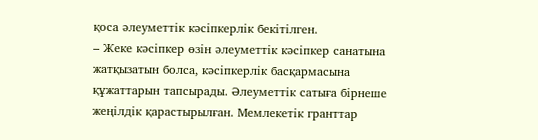қоса әлеуметтік кәсіпкерлік бекітілген.
– Жеке кәсіпкер өзін әлеуметтік кәсіпкер санатына жатқызатын болса, кәсіпкерлік басқармасына құжаттарын тапсырады. Әлеуметтік сатыға бірнеше жеңілдік қарастырылған. Мемлекетік гранттар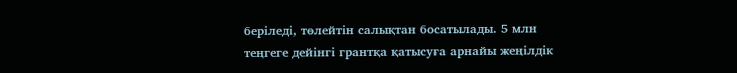беріледі, төлейтін салықтан босатылады. 5 млн теңгеге дейінгі грантқа қатысуға арнайы жеңілдік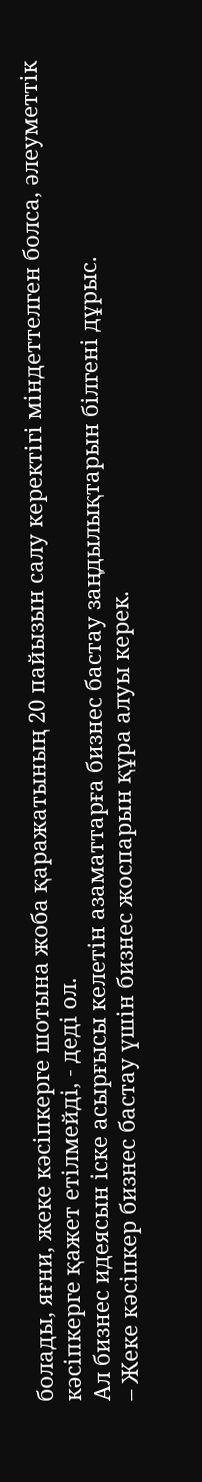болады, яғни, жеке кәсіпкерге шотына жоба қаражатының 20 пайызын салу керектігі міндеттелген болса, әлеуметтік кәсіпкерге қажет етілмейді, - деді ол.
Ал бизнес идеясын іске асырғысы келетін азаматтарға бизнес бастау заңдылықтарын білгені дұрыс.
– Жеке кәсіпкер бизнес бастау үшін бизнес жоспарын құра алуы керек.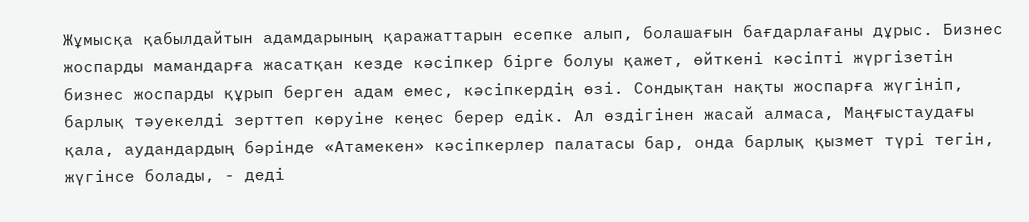Жұмысқа қабылдайтын адамдарының қаражаттарын есепке алып, болашағын бағдарлағаны дұрыс. Бизнес жоспарды мамандарға жасатқан кезде кәсіпкер бірге болуы қажет, өйткені кәсіпті жүргізетін бизнес жоспарды құрып берген адам емес, кәсіпкердің өзі. Сондықтан нақты жоспарға жүгініп, барлық тәуекелді зерттеп көруіне кеңес берер едік. Ал өздігінен жасай алмаса, Маңғыстаудағы қала, аудандардың бәрінде «Атамекен» кәсіпкерлер палатасы бар, онда барлық қызмет түрі тегін, жүгінсе болады, - деді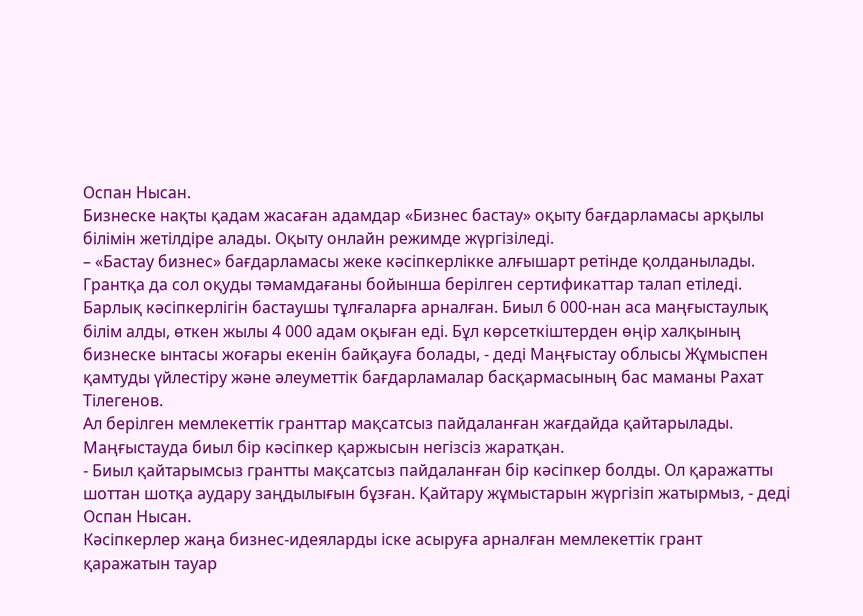Оспан Нысан.
Бизнеске нақты қадам жасаған адамдар «Бизнес бастау» оқыту бағдарламасы арқылы білімін жетілдіре алады. Оқыту онлайн режимде жүргізіледі.
– «Бастау бизнес» бағдарламасы жеке кәсіпкерлікке алғышарт ретінде қолданылады. Грантқа да сол оқуды тәмамдағаны бойынша берілген сертификаттар талап етіледі. Барлық кәсіпкерлігін бастаушы тұлғаларға арналған. Биыл 6 000-нан аса маңғыстаулық білім алды, өткен жылы 4 000 адам оқыған еді. Бұл көрсеткіштерден өңір халқының бизнеске ынтасы жоғары екенін байқауға болады, - деді Маңғыстау облысы Жұмыспен қамтуды үйлестіру және әлеуметтік бағдарламалар басқармасының бас маманы Рахат Тілегенов.
Ал берілген мемлекеттік гранттар мақсатсыз пайдаланған жағдайда қайтарылады. Маңғыстауда биыл бір кәсіпкер қаржысын негізсіз жаратқан.
- Биыл қайтарымсыз грантты мақсатсыз пайдаланған бір кәсіпкер болды. Ол қаражатты шоттан шотқа аудару заңдылығын бұзған. Қайтару жұмыстарын жүргізіп жатырмыз, - деді Оспан Нысан.
Кәсіпкерлер жаңа бизнес-идеяларды іске асыруға арналған мемлекеттік грант қаражатын тауар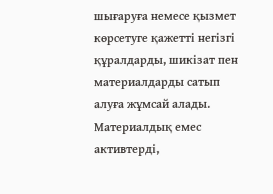шығаруға немесе қызмет көрсетуге қажетті негізгі құралдарды, шикізат пен материалдарды сатып алуға жұмсай алады. Материалдық емес активтерді,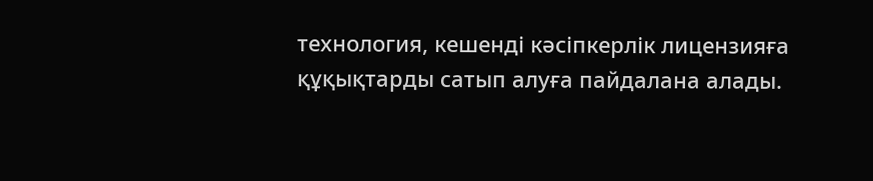технология, кешендi кәсiпкерлiк лицензияға құқықтарды сатып алуға пайдалана алады.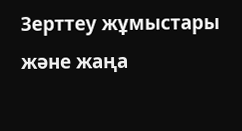Зерттеу жұмыстары және жаңа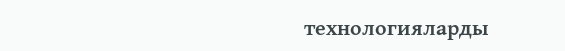технологияларды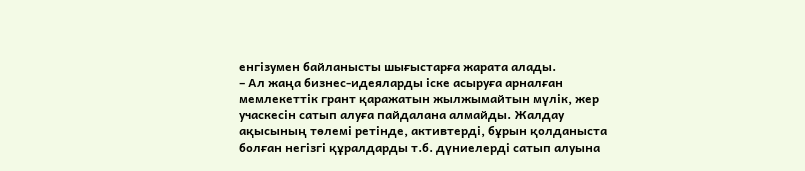енгізумен байланысты шығыстарға жарата алады.
– Ал жаңа бизнес-идеяларды іске асыруға арналған мемлекеттік грант қаражатын жылжымайтын мүлік, жер учаскесін сатып алуға пайдалана алмайды. Жалдау ақысының төлемі ретінде, активтерді, бұрын қолданыста болған негізгі құралдарды т.б. дүниелерді сатып алуына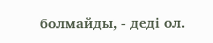болмайды, - деді ол.